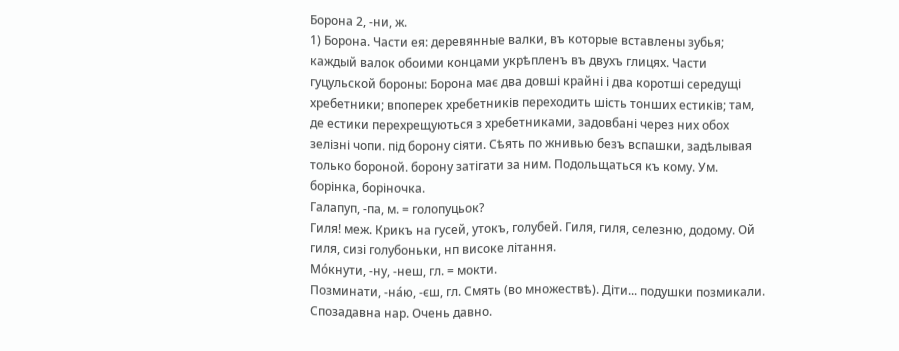Борона 2, -ни, ж.
1) Борона. Части ея: деревянные валки, въ которые вставлены зубья; каждый валок обоими концами укрѣпленъ въ двухъ глицях. Части гуцульской бороны: Борона має два довші крайні і два коротші середущі хребетники; впоперек хребетників переходить шість тонших естиків; там, де естики перехрещуються з хребетниками, задовбані через них обох зелізні чопи. під борону сіяти. Сѣять по жнивью безъ вспашки, задѣлывая только бороной. борону затігати за ним. Подольщаться къ кому. Ум. борінка, боріночка.
Галапуп, -па, м. = голопуцьок?
Гиля! меж. Крикъ на гусей, утокъ, голубей. Гиля, гиля, селезню, додому. Ой гиля, сизі голубоньки, нп високе літання.
Мо́кнути, -ну, -неш, гл. = мокти.
Позминати, -на́ю, -єш, гл. Смять (во множествѣ). Діти... подушки позмикали.
Спозадавна нар. Очень давно.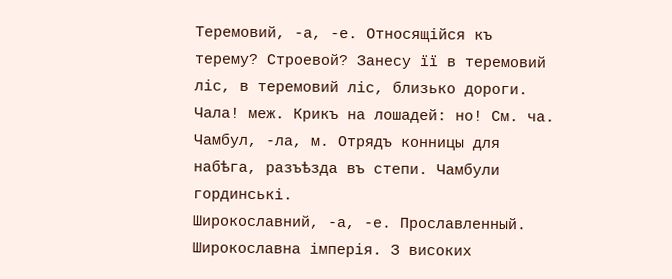Теремовий, -а, -е. Относящійся къ терему? Строевой? Занесу її в теремовий ліс, в теремовий ліс, близько дороги.
Чала! меж. Крикъ на лошадей: но! Cм. ча.
Чамбул, -ла, м. Отрядъ конницы для набѣга, разъѣзда въ степи. Чамбули гординські.
Широкославний, -а, -е. Прославленный. Широкославна імперія. З високих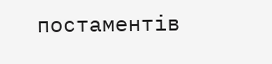постаментів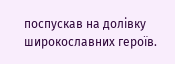поспускав на долівку широкославних героїв.